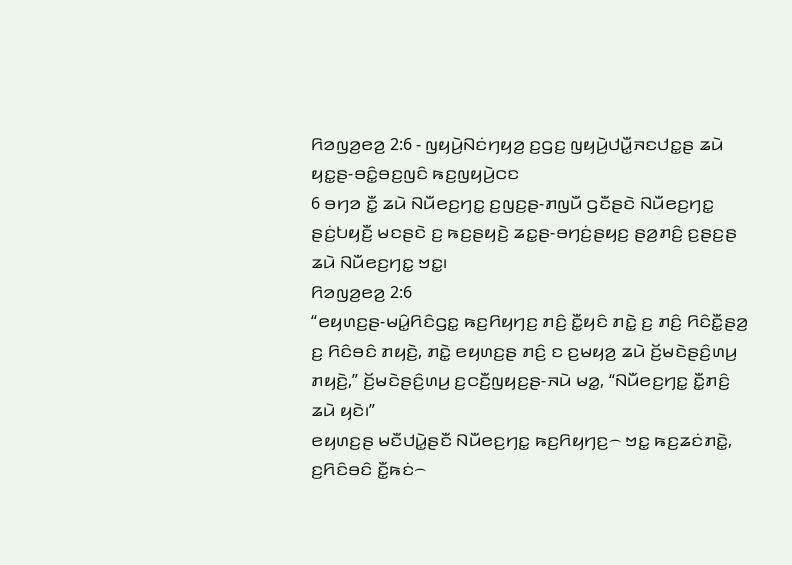ꤖꤤꤜꤤ꤬ꤕꤤ꤬ 2:6 - ꤜꤟꤣꤧ꤬ꤡꤢꤦꤚꤟꤤ꤬ ꤢ꤬ꤞꤢ꤬ ꤜꤟꤣꤧ꤬ꤓꤣꤪ꤭ꤏꤢꤓꤢ꤭ꤔ ꤘꤣꤧ ꤟꤢ꤭ꤔ-ꤋꤢꤨ꤭ꤋꤢ꤬ꤜꤢꤨ ꤒꤢ꤬ꤜꤟꤣꤧ꤬ꤍꤢ
6 ꤋꤚꤤ ꤢꤪ꤭ ꤘꤣꤧ ꤡꤣꤪꤕꤢ꤬ꤚꤢ꤭ ꤢ꤬ꤜꤢ꤬ꤔ-ꤊꤜꤣꤪ ꤞꤢꤪꤔꤢꤧ ꤡꤣꤪꤕꤢ꤬ꤚꤢ꤭ ꤔꤢꤦ꤬ꤝꤟꤢꤪ꤬ ꤗꤢꤔꤢꤧ ꤢ꤬ ꤒꤢ꤬ꤔꤟꤢꤧ꤬ ꤘꤢ꤭ꤔ-ꤋꤚꤢꤦ꤬ꤔꤟꤢ꤬ ꤔꤤ꤬ꤊꤢꤨ꤬ ꤢ꤬ꤔꤢ꤬ꤔ ꤘꤣꤧ ꤡꤣꤪꤕꤢ꤬ꤚꤢ꤭ ꤠꤢ꤭꤯
ꤖꤤꤜꤤ꤬ꤕꤤ꤬ 2:6
“ꤕꤟꤛꤢ꤬ꤔ-ꤗꤣꤨ꤭ꤖꤢꤨꤞꤢ꤭ ꤒꤢ꤬ꤖꤟꤚꤢ꤬ ꤊꤢꤨ꤬ ꤢꤪ꤭ꤟꤢꤨ ꤊꤢꤧ꤭ ꤢ꤬ ꤊꤢꤨ꤬ ꤖꤢꤨꤢꤪ꤭ꤔꤤ꤬ ꤢ꤬ ꤖꤢꤨꤋꤢꤨ ꤊꤟꤢꤧ꤬, ꤊꤢꤧ꤭ ꤕꤟꤛꤢ꤬ꤔ ꤊꤢꤨ꤬ ꤢ ꤢ꤬ꤗꤟꤤ꤬ ꤘꤣꤧ ꤢꤩ꤬ꤗꤢꤧꤔꤢꤨ꤬ꤛꤣ꤬ ꤊꤟꤢꤧ꤬,” ꤢꤩ꤬ꤗꤢꤧꤔꤢꤨ꤬ꤛꤣ꤬ ꤢ꤬ꤍꤢꤪ꤬ꤜꤟꤢ꤬ꤔ-ꤏꤣꤧ ꤗꤤ꤭, “ꤡꤣꤪꤕꤢ꤬ꤚꤢ꤭ ꤢꤪ꤭ꤊꤢꤨ꤬ ꤘꤣꤧ ꤟꤢꤧ꤯”
ꤕꤟꤛꤢ꤬ꤔ ꤗꤢꤪꤓꤣꤧ꤭ꤔꤢꤪ ꤡꤣꤪꤕꤢ꤬ꤚꤢ꤭ ꤒꤢ꤬ꤖꤟꤚꤢ꤬꤮ ꤠꤢ꤭ ꤒꤢ꤬ꤘꤢꤦꤊꤢꤧ꤭, ꤢ꤬ꤖꤢꤨꤋꤢꤨ ꤢꤪ꤭ꤒꤢꤦ꤮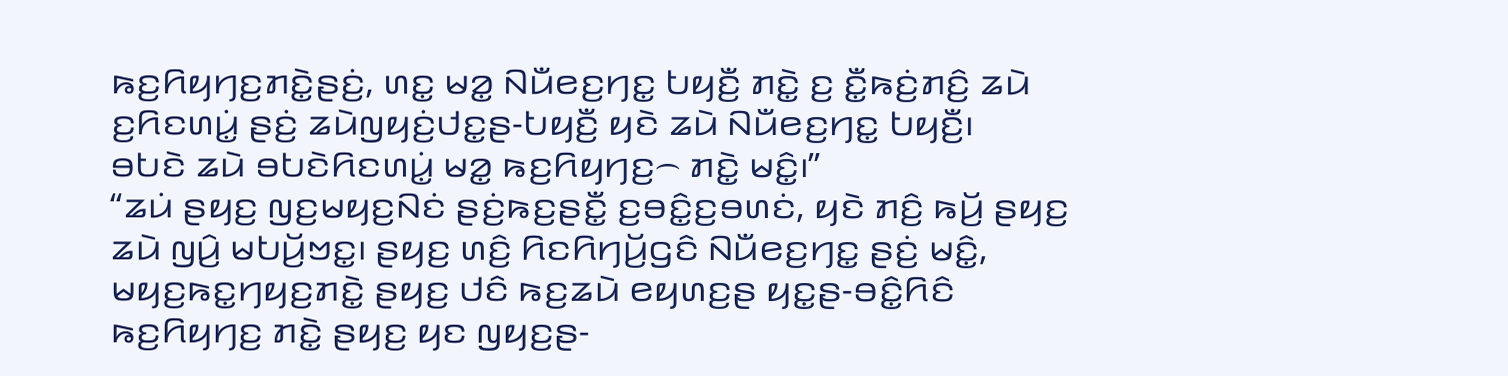ꤒꤢ꤬ꤖꤟꤚꤢ꤬ꤊꤢꤧ꤭ꤔꤢꤦ꤬, ꤛꤢ꤭ ꤗꤤ꤭ ꤡꤣꤪꤕꤢ꤬ꤚꤢ꤭ ꤝꤟꤢꤪ꤬ ꤊꤢꤧ꤭ ꤢ꤬ ꤢꤪ꤭ꤒꤢꤦ꤬ꤊꤢꤨ꤬ ꤘꤣꤧ ꤢ꤬ꤖꤢꤛꤣꤦ꤭ ꤔꤢꤦ꤬ ꤘꤣꤧꤜꤟꤢꤦ꤬ꤓꤢ꤭ꤔ-ꤝꤟꤢꤪ꤬ ꤟꤢꤧ ꤘꤣꤧ ꤡꤣꤪꤕꤢ꤬ꤚꤢ꤭ ꤝꤟꤢꤪ꤬꤯
ꤋꤝꤢꤧ ꤘꤣꤧ ꤋꤝꤢꤧꤖꤢꤛꤣꤦ꤭ ꤗꤤ꤭ ꤒꤢ꤬ꤖꤟꤚꤢ꤬꤮ ꤊꤢꤧ꤭ ꤗꤢꤨ꤭꤯”
“ꤘꤣꤦ ꤔꤟꤢ꤬ ꤜꤢ꤬ꤗꤟꤢ꤬ꤡꤢꤦ ꤔꤢꤦ꤬ꤒꤢ꤬ꤔꤢꤪ꤭ ꤢ꤬ꤋꤢꤨ꤭ꤢ꤬ꤋꤛꤢꤦ, ꤟꤢꤧ ꤊꤢꤨ꤬ ꤒꤣꤩ꤬ ꤔꤟꤢ꤬ ꤘꤣꤧ ꤜꤣꤨ꤬ ꤗꤝꤣꤩ꤬ꤠꤢ꤭꤯ ꤔꤟꤢ꤬ ꤛꤢꤨ꤬ ꤖꤢꤖꤚꤣꤩ꤬ꤞꤢꤨ ꤡꤣꤪꤕꤢ꤬ꤚꤢ꤭ ꤔꤢꤦ꤬ ꤗꤢꤨ꤭, ꤗꤟꤢ꤬ꤒꤢ꤭ꤚꤟꤢ꤬ꤊꤢꤧ꤭ ꤔꤟꤢ꤬ ꤓꤢꤨ ꤒꤢ꤬ꤘꤣꤧ ꤕꤟꤛꤢ꤬ꤔ ꤟꤢ꤭ꤔ-ꤋꤢꤨ꤭ꤖꤢꤨ ꤒꤢ꤬ꤖꤟꤚꤢ꤬ ꤊꤢꤧ꤭ ꤔꤟꤢ꤬ ꤟꤢ ꤜꤟꤢ꤬ꤔ-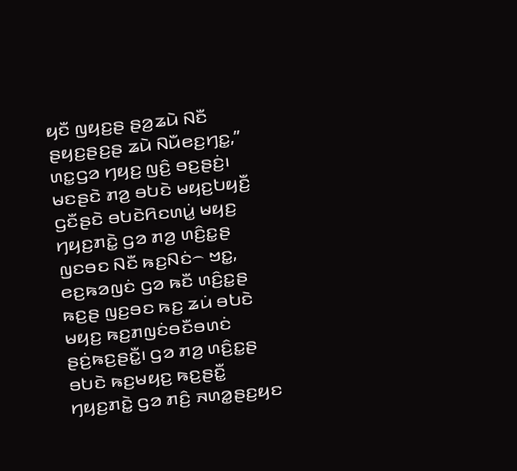ꤟꤢꤪ ꤜꤟꤢ꤬ꤔ ꤔꤤ꤬ꤘꤣꤧ ꤡꤢꤪ ꤔꤟꤢ꤬ꤔꤢ꤬ꤔ ꤘꤣꤧ ꤡꤣꤪꤕꤢ꤬ꤚꤢ꤭,” ꤛꤢ꤭ꤞꤤ ꤚꤟꤢ꤬ ꤜꤢꤨ꤬ ꤋꤢ꤬ꤔꤢꤦ꤬꤯
ꤗꤢꤔꤢꤧ ꤊꤤ꤬ ꤋꤝꤢꤧ ꤗꤟꤢ꤬ꤝꤟꤢꤪ꤬ ꤞꤢꤪꤔꤢꤧ ꤋꤝꤢꤧꤖꤢꤛꤣꤦ꤭ ꤗꤟꤢ꤬ ꤚꤟꤢ꤬ꤊꤢꤧ꤭ ꤞꤤ ꤊꤤ꤬ ꤛꤢꤨ꤬ꤢ꤭ꤔ ꤜꤢꤋꤢ ꤡꤢꤪ ꤒꤢ꤬ꤡꤢꤦ꤮ ꤠꤢ꤭, ꤕꤢ꤬ꤒꤤꤜꤢꤦ ꤞꤤ ꤒꤢꤪ ꤛꤢꤨ꤬ꤢ꤭ꤔ ꤒꤢ꤬ꤔ ꤜꤢ꤬ꤋꤢ ꤒꤢ꤬ ꤘꤣꤦ ꤋꤝꤢꤧ ꤗꤟꤢ꤬ ꤒꤢ꤬ꤊꤜꤢꤦꤋꤢꤪꤋꤛꤢꤦ ꤔꤢꤦ꤬ꤒꤢ꤬ꤔꤢꤪ꤭꤯ ꤞꤤ ꤊꤤ꤬ ꤛꤢꤨ꤬ꤢ꤭ꤔ ꤋꤝꤢꤧ ꤒꤢ꤬ꤗꤟꤢ꤬ ꤒꤢ꤬ꤔꤢꤪ꤭ ꤚꤟꤢ꤬ꤊꤢꤧ꤭ ꤞꤤ ꤊꤢꤨ꤬ ꤏꤛꤤ꤭ꤔꤢ꤬ꤟꤢ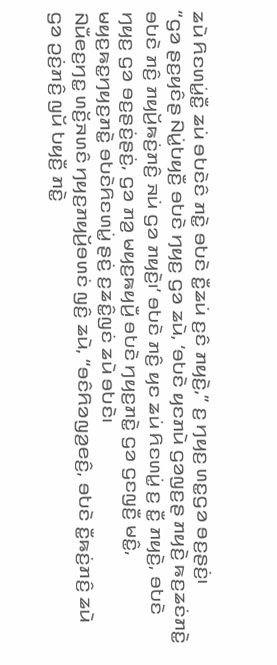ꤘꤣꤧ ꤖꤢꤛꤣꤦ꤭ꤢꤪ꤭ ꤘꤣꤦ ꤋꤝꤢꤧꤢꤨ ꤊꤢꤧ꤭ ꤋꤝꤢꤧ ꤢꤪ꤭ꤘꤣꤦ ꤢ꤬ꤢꤨ ꤊꤟꤢꤧ꤬,” ꤢ꤬ ꤚꤟꤢ꤬ ꤛꤢ꤭ꤞꤤ ꤋꤢ꤬ꤔꤢꤦ꤬꤯
“ꤞꤤ ꤔꤢ꤬ꤟꤢꤨꤔ ꤡꤣꤦ꤭ꤝꤟꤢꤪ꤬ ꤋꤝꤢꤧ ꤚꤟꤢ꤬ ꤞꤤ ꤘꤣꤧ, ‘ꤋꤝꤢꤧ ꤟꤢꤊꤣꤧ ꤞꤤꤜꤢ꤬ꤔ ꤊꤟꤢꤧ꤬ ꤒꤢ꤬ꤘꤢꤦꤊꤢꤧ꤭ ꤋꤝꤢꤧ ꤊꤢꤨ꤬ ꤊꤟꤣꤩ꤬ꤒꤢꤦ꤬ꤊꤢꤨ꤬ ꤏꤣꤦ ꤞꤤ ꤊꤟꤢꤧ꤬꤯’ ꤋꤝꤢꤧ ꤊꤢꤨ꤬ ꤟꤢ ꤘꤣꤦ ꤖꤢꤛꤣꤦ꤭ ꤢ꤬ ꤢꤪ꤭ ꤊꤟꤢꤧ꤬, ꤋꤝꤢꤧ ꤚꤟꤢ꤬ ꤞꤤ ꤋꤢ꤬ꤔꤢꤦ꤬ꤔꤢꤦ꤬, ꤞꤤ ꤊꤤ꤬ ꤗꤟꤢ꤬ꤒꤟꤣꤪ꤬ ꤋꤝꤢꤧ ꤚꤟꤢ꤬ꤊꤢꤧ꤭ ꤞꤤ ꤞꤢꤜꤢꤪ꤬ ꤗꤢꤨ꤭, ꤗꤟꤢ꤬ꤒꤢ꤭ꤚꤟꤢ꤬ꤊꤢꤧ꤭ ꤋꤝꤢꤧꤖꤢꤛꤣꤦ꤭ ꤔꤢꤦ꤬ ꤢ꤬ꤘꤢꤨ꤭ꤜꤢꤦ ꤘꤣꤧ ꤋꤝꤢꤧ꤯
ꤡꤣꤪꤕꤢ꤬ꤚꤢ꤭ ꤛꤢꤩ꤬ꤏꤛꤢꤨ ꤚꤟꤢ꤬ꤊꤟꤣꤩ꤬ꤋꤛꤢꤦ ꤜꤢꤨ꤬ ꤘꤣꤧ, “ꤋꤢꤨꤖꤤꤜꤤ꤬ꤕꤢꤨ꤬, ꤋꤝꤢꤧ ꤢꤪ꤭ꤒꤢꤦ꤬ꤊꤢꤨ꤬ ꤘꤣꤧ ꤞꤤ ꤑꤢꤦ꤬ꤊꤢꤨ꤬ ꤜꤣꤩ ꤝꤟꤢꤪ꤬ ꤊꤢꤧ꤭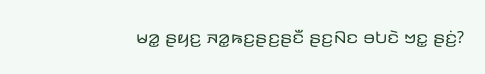ꤗꤤ꤭ ꤔꤟꤢ꤬ ꤏꤤ꤭ꤒꤢ꤬ꤔꤢ꤬ꤔꤢꤪ ꤔꤢ꤬ꤡꤢ ꤋꤝꤢꤧ ꤠꤢ꤭ ꤔꤢꤦ꤬?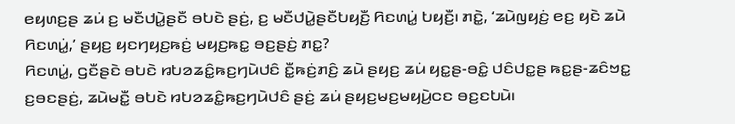ꤕꤟꤛꤢ꤬ꤔ ꤘꤣꤦ ꤢ꤬ ꤗꤢꤪꤓꤣꤧ꤭ꤔꤢꤪ ꤋꤝꤢꤧ ꤔꤢꤦ꤬, ꤢ꤬ ꤗꤢꤪꤓꤣꤧ꤭ꤔꤢꤪꤝꤟꤢꤪ꤬ ꤖꤢꤛꤣꤦ꤭ ꤝꤟꤢꤪ꤬꤯ ꤊꤢꤧ꤭, ‘ꤘꤣꤧꤜꤟꤢꤦ꤬ ꤕꤢ꤬ ꤟꤢꤧ ꤘꤣꤧ ꤖꤢꤛꤣꤦ꤭,’ ꤔꤟꤢ꤬ ꤟꤢꤚꤟꤢ꤬ꤒꤢꤦ꤬ ꤗꤟꤢ꤬ꤒꤢ꤭ ꤋꤢ꤬ꤔꤢꤦ꤬ ꤊꤢ꤭?
ꤖꤢꤛꤣꤦ꤭, ꤞꤢꤪꤔꤢꤧ ꤋꤝꤢꤧ ꤙꤝꤤꤘꤢꤨ꤭ꤒꤢ꤬ꤚꤣꤧꤓꤢꤨ ꤢꤪ꤭ꤒꤢꤦ꤬ꤊꤢꤨ꤬ ꤘꤣꤧ ꤔꤟꤢ꤬ ꤘꤣꤦ ꤟꤢ꤭ꤔ-ꤋꤢꤨ꤭ ꤓꤢꤨꤓꤢ꤭ꤔ ꤒꤢ꤭ꤔ-ꤘꤢꤨꤠꤢ꤭ ꤢ꤬ꤋꤢꤔꤢꤦ꤬, ꤘꤣꤧꤗꤢꤪ꤭ ꤋꤝꤢꤧ ꤙꤝꤤꤘꤢꤨ꤭ꤒꤢ꤬ꤚꤣꤧꤓꤢꤨ ꤔꤢꤦ꤬ ꤘꤣꤦ ꤔꤟꤢ꤬ꤗꤢ꤬ꤗꤟꤣꤧ꤬ꤍꤢ ꤋꤢ꤬ꤢꤝꤣꤧ꤯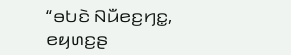“ꤋꤝꤢꤧ ꤡꤣꤪꤕꤢ꤬ꤚꤢ꤭, ꤕꤟꤛꤢ꤬ꤔ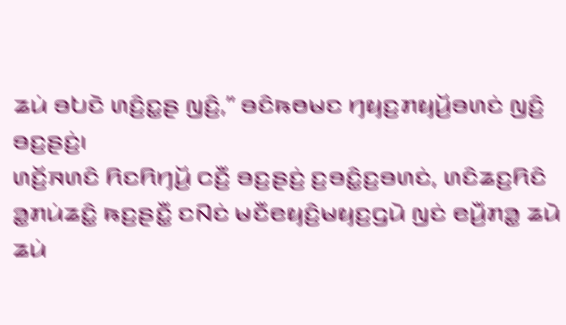ꤘꤣꤦ ꤋꤝꤢꤧ ꤛꤢꤨ꤬ꤢ꤭ꤔ ꤜꤢꤨ꤬,” ꤋꤢꤨꤒꤥꤗꤢ ꤚꤟꤢ꤬ꤊꤟꤣꤩ꤬ꤋꤛꤢꤦ ꤜꤢꤨ꤬ ꤋꤢ꤬ꤔꤢꤦ꤬꤯
ꤛꤢꤩ꤬ꤏꤛꤢꤨ ꤖꤢꤖꤚꤣꤩ꤬ ꤍꤢꤪ꤬ ꤋꤢ꤬ꤔꤢꤦ꤬ ꤢ꤬ꤋꤢꤨ꤭ꤢ꤬ꤋꤛꤢꤦ, ꤛꤢꤨꤘꤢ꤬ꤖꤢꤨ ꤤ꤭ꤊꤣꤦꤘꤢꤨ꤭ ꤒꤢ꤬ꤔꤢꤪ꤭ ꤢꤡꤢꤦ ꤗꤢꤪꤕꤟꤢꤨ꤬ꤗꤟꤢ꤬ꤞꤣꤧ ꤜꤢꤦ ꤕꤣꤪ꤬ꤊꤤ꤭ ꤘꤣꤧ ꤘꤣꤦ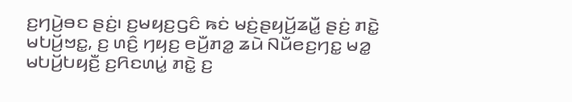ꤢ꤬ꤚꤣꤧ꤬ꤋꤢ ꤔꤢꤦ꤬꤯ ꤢ꤬ꤗꤟꤢ꤬ꤞꤢꤨ ꤒꤢꤦ ꤗꤢꤦ꤬ꤔꤟꤣꤩ꤬ꤘꤣꤪ꤭ ꤔꤢꤦ꤬ ꤊꤢꤧ꤭ ꤗꤝꤣꤩ꤬ꤠꤢ꤭, ꤢ꤬ ꤛꤢꤨ꤬ ꤚꤟꤢ꤬ ꤕꤣꤪ꤬ꤊꤤ꤭ ꤘꤣꤧ ꤡꤣꤪꤕꤢ꤬ꤚꤢ꤭ ꤗꤤ꤭ ꤗꤝꤣꤩ꤬ꤝꤟꤢꤪ꤬ ꤢ꤬ꤖꤢꤛꤣꤦ꤭ ꤊꤢꤧ꤭ ꤢ꤬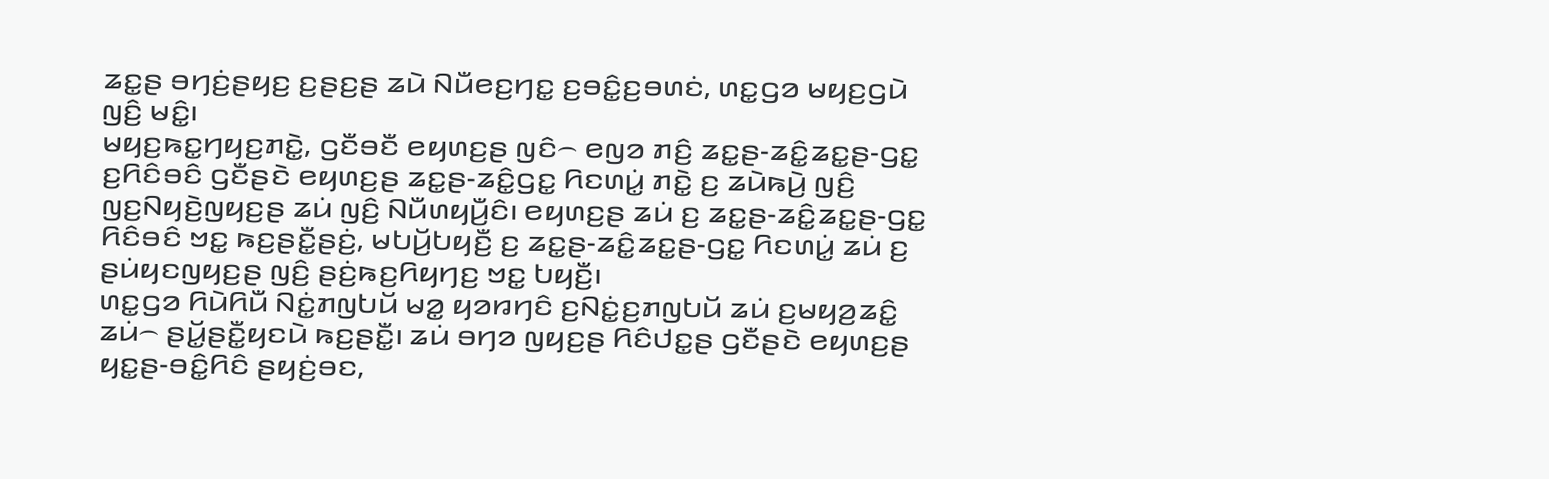ꤘꤢ꤭ꤔ ꤋꤚꤢꤦ꤬ꤔꤟꤢ꤬ ꤢ꤬ꤔꤢ꤬ꤔ ꤘꤣꤧ ꤡꤣꤪꤕꤢ꤬ꤚꤢ꤭ ꤢ꤬ꤋꤢꤨ꤭ꤢ꤬ꤋꤛꤢꤦ, ꤛꤢ꤭ꤞꤤ ꤗꤟꤢ꤬ꤞꤣꤧ ꤜꤢꤨ꤬ ꤗꤢꤨ꤭꤯
ꤗꤟꤢ꤬ꤒꤢ꤭ꤚꤟꤢ꤬ꤊꤢꤧ꤭, ꤞꤢꤪꤋꤢꤪ ꤕꤟꤛꤢ꤬ꤔ ꤜꤢꤨ꤮ ꤕꤜꤤ ꤊꤢꤨ꤬ ꤘꤢ꤭ꤔ-ꤘꤢꤨ꤭ꤘꤢ꤭ꤔ-ꤞꤢ꤭ ꤢ꤬ꤖꤢꤨꤋꤢꤨ ꤞꤢꤪꤔꤢꤧ ꤕꤟꤛꤢ꤬ꤔ ꤘꤢ꤭ꤔ-ꤘꤢꤨ꤭ꤞꤢ꤭ ꤖꤢꤛꤣꤦ꤭ ꤊꤢꤧ꤭ ꤢ꤬ ꤘꤣꤧꤒꤣꤧ꤬ ꤜꤢꤨ꤬ ꤜꤢ꤬ꤡꤟꤢꤧ꤬ꤜꤟꤢ꤬ꤔ ꤘꤣꤦ ꤜꤢꤨ꤬ ꤡꤣꤪꤛꤟꤣꤪ꤬ꤢꤨ꤯ ꤕꤟꤛꤢ꤬ꤔ ꤘꤣꤦ ꤢ꤬ ꤘꤢ꤭ꤔ-ꤘꤢꤨ꤭ꤘꤢ꤭ꤔ-ꤞꤢ꤭ ꤖꤢꤨꤋꤢꤨ ꤠꤢ꤭ ꤒꤢ꤬ꤔꤢꤪ꤭ꤔꤢꤦ꤬, ꤗꤝꤣꤩ꤬ꤝꤟꤢꤪ꤬ ꤢ꤬ ꤘꤢ꤭ꤔ-ꤘꤢꤨ꤭ꤘꤢ꤭ꤔ-ꤞꤢ꤭ ꤖꤢꤛꤣꤦ꤭ ꤘꤣꤦ ꤢ꤬ ꤔꤣꤦꤟꤢꤜꤟꤢ꤬ꤔ ꤜꤢꤨ꤬ ꤔꤢꤦ꤬ꤒꤢ꤬ꤖꤟꤚꤢ꤬ ꤠꤢ꤭ ꤝꤟꤢꤪ꤬꤯
ꤛꤢ꤭ꤞꤤ ꤖꤣꤧꤖꤣꤪ ꤡꤢꤦ꤭ꤊꤜꤝꤣꤩ ꤗꤤ꤭ ꤟꤤꤙꤚꤢꤨ ꤢ꤬ꤡꤢꤦ꤭ꤢ꤬ꤊꤜꤝꤣꤩ ꤘꤣꤦ ꤢ꤬ꤗꤟꤤ꤬ꤘꤢꤨ꤭ ꤘꤣꤦ꤮ ꤔꤣꤩ꤭ꤔꤢꤪ꤭ꤟꤢꤣꤧ ꤒꤢ꤬ꤔꤢꤪ꤭꤯ ꤘꤣꤦ ꤋꤚꤤ ꤜꤟꤢ꤬ꤔ ꤖꤢꤨꤓꤢ꤭ꤔ ꤞꤢꤪꤔꤢꤧ ꤕꤟꤛꤢ꤬ꤔ ꤟꤢ꤭ꤔ-ꤋꤢꤨ꤭ꤖꤢꤨ ꤔꤟꤢꤦ꤬ꤋꤢ,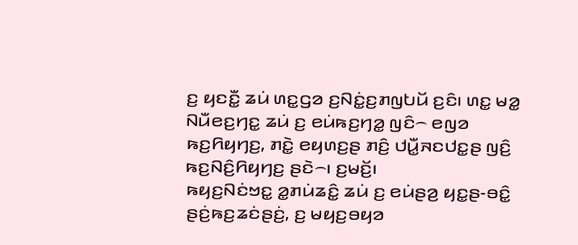ꤢ꤬ ꤟꤢꤢꤪ꤭ ꤘꤣꤦ ꤛꤢ꤭ꤞꤤ ꤢ꤬ꤡꤢꤦ꤭ꤢ꤬ꤊꤜꤝꤣꤩ ꤢ꤬ꤢꤨ꤯ ꤛꤢ꤭ ꤗꤤ꤭ ꤡꤣꤪꤕꤢ꤬ꤚꤢ꤭ ꤘꤣꤦ ꤢ꤬ ꤕꤣꤦꤒꤢ꤬ꤚꤤ꤭ ꤜꤢꤨ꤮ ꤕꤜꤤ ꤒꤢ꤬ꤖꤟꤚꤢ꤬, ꤊꤢꤧ꤭ ꤕꤟꤛꤢ꤬ꤔ ꤊꤢꤨ꤬ ꤓꤣꤪ꤭ꤏꤢꤓꤢ꤭ꤔ ꤜꤢꤨ꤬ ꤒꤢ꤬ꤡꤢꤨ꤬ꤖꤟꤚꤢ꤬ ꤔꤢꤧ꤮꤯ ꤢ꤬ꤗꤢꤩ꤬꤯
ꤒꤟꤢ꤬ꤡꤢꤦꤠꤢ꤭ ꤤ꤭ꤊꤣꤦꤘꤢꤨ꤭ ꤘꤣꤦ ꤢ꤬ ꤕꤣꤦꤔꤤ꤬ ꤟꤢ꤭ꤔ-ꤋꤢꤨ꤭ ꤔꤢꤦ꤬ꤒꤢ꤬ꤘꤢꤦꤔꤢꤦ꤬, ꤢ꤬ ꤗꤟꤢ꤬ꤋꤟꤤ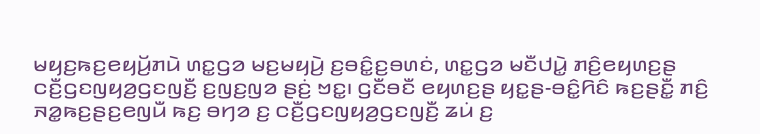ꤗꤟꤢ꤬ꤒꤢ꤬ꤕꤟꤣꤩ꤬ꤊꤣꤧ ꤛꤢ꤭ꤞꤤ ꤗꤢ꤬ꤗꤟꤣꤧ꤬ ꤢ꤬ꤋꤢꤨ꤭ꤢ꤬ꤋꤛꤢꤦ, ꤛꤢ꤭ꤞꤤ ꤗꤢꤪꤓꤣꤧ꤭ ꤊꤢꤨ꤬ꤕꤟꤛꤢ꤬ꤔ ꤍꤢꤪ꤬ꤞꤢꤜꤟꤤ꤬ꤞꤢꤜꤢꤪ꤬ ꤢ꤬ꤜꤢ꤬ꤜꤤ ꤔꤢꤦ꤬ ꤠꤢ꤭꤯ ꤞꤢꤪꤋꤢꤪ ꤕꤟꤛꤢ꤬ꤔ ꤟꤢ꤭ꤔ-ꤋꤢꤨ꤭ꤖꤢꤨ ꤒꤢ꤬ꤔꤢꤪ꤭ ꤊꤢꤨ꤬ ꤏꤤ꤭ꤒꤢ꤬ꤔꤢ꤬ꤕꤜꤣꤪ ꤒꤢ꤬ ꤋꤚꤤ ꤢ꤬ ꤍꤢꤪ꤬ꤞꤢꤜꤟꤤ꤬ꤞꤢꤜꤢꤪ꤬ ꤘꤣꤦ ꤢ꤬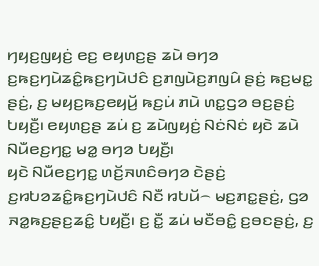ꤚꤟꤢ꤬ꤜꤟꤢꤦ꤬ ꤕꤢ꤬ ꤕꤟꤛꤢ꤬ꤔ ꤘꤣꤧ ꤋꤚꤤ ꤢ꤬ꤒꤢ꤬ꤚꤣꤧꤘꤢꤨ꤭ꤒꤢ꤬ꤚꤣꤧꤓꤢꤨ ꤢ꤬ꤊꤜꤣꤧꤢ꤬ꤊꤜꤣꤨ ꤔꤢꤦ꤬ ꤒꤢ꤬ꤗꤢ꤭ ꤔꤢꤦ꤬, ꤢ꤬ ꤗꤟꤢ꤬ꤒꤢ꤬ꤕꤟꤣꤩ꤬ ꤒꤢ꤬ꤣꤦ ꤊꤣꤧ ꤛꤢ꤭ꤞꤤ ꤋꤢ꤬ꤔꤢꤦ꤬ ꤝꤟꤢꤪ꤬꤯ ꤕꤟꤛꤢ꤬ꤔ ꤘꤣꤦ ꤢ꤬ ꤘꤣꤧꤜꤟꤢꤦ꤬ ꤡꤢꤦꤡꤢꤦ ꤟꤢꤧ ꤘꤣꤧ ꤡꤣꤪꤕꤢ꤬ꤚꤢ꤭ ꤗꤤ꤭ ꤋꤚꤤ ꤝꤟꤢꤪ꤬꤯
ꤟꤢꤧ ꤡꤣꤪꤕꤢ꤬ꤚꤢ꤭ ꤛꤢꤩ꤬ꤏꤛꤢꤨꤋꤚꤤ ꤢꤧꤔꤢꤦ꤬ ꤢ꤬ꤙꤝꤤꤘꤢꤨ꤭ꤒꤢ꤬ꤚꤣꤧꤓꤢꤨ ꤡꤢꤪ ꤙꤝꤣꤩ꤮ ꤗꤢ꤬ꤊꤢ꤭ꤔꤢꤦ꤬, ꤞꤤ ꤏꤤ꤭ꤒꤢ꤬ꤔꤢ꤬ꤘꤢꤨ꤭ ꤝꤟꤢꤪ꤬꤯ ꤢ꤬ ꤢꤪ꤭ ꤘꤣꤦ ꤗꤢꤪꤋꤢꤨ꤭ ꤢ꤬ꤋꤢꤔꤢꤦ꤬, ꤢ꤬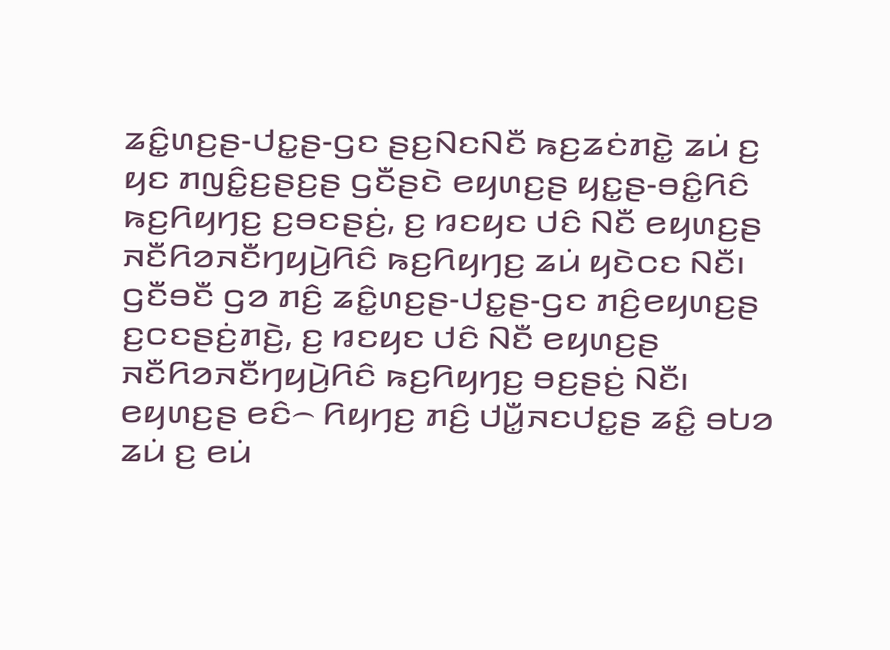ꤘꤢꤨ꤭ꤛꤢ꤬ꤔ-ꤓꤢ꤭ꤔ-ꤞꤢ ꤔꤢ꤬ꤡꤢꤡꤢꤪ ꤒꤢ꤬ꤘꤢꤦꤊꤢꤧ꤭ ꤘꤣꤦ ꤢ꤬ ꤟꤢ ꤊꤜꤢꤨ꤭ꤢ꤬ꤔꤢ꤬ꤔ ꤞꤢꤪꤔꤢꤧ ꤕꤟꤛꤢ꤬ꤔ ꤟꤢ꤭ꤔ-ꤋꤢꤨ꤭ꤖꤢꤨ ꤒꤢ꤬ꤖꤟꤚꤢ꤬ ꤢ꤬ꤋꤢꤔꤢꤦ꤬, ꤢ꤬ ꤙꤢꤟꤢ ꤓꤢꤨ ꤡꤢꤪ ꤕꤟꤛꤢ꤬ꤔ ꤏꤢꤪꤖꤤꤏꤢꤪꤚꤟꤣꤧ꤬ꤖꤢꤨ ꤒꤢ꤬ꤖꤟꤚꤢ꤬ ꤘꤣꤦ ꤟꤢꤧꤍꤢ ꤡꤢꤪ꤯ ꤞꤢꤪꤋꤢꤪ ꤞꤤ ꤊꤢꤨ꤬ ꤘꤢꤨ꤭ꤛꤢ꤬ꤔ-ꤓꤢ꤭ꤔ-ꤞꤢ ꤊꤢꤨ꤬ꤕꤟꤛꤢ꤬ꤔ ꤢ꤬ꤍꤢꤔꤢꤦ꤬ꤊꤢꤧ꤬, ꤢ꤬ ꤙꤢꤟꤢ ꤓꤢꤨ ꤡꤢꤪ ꤕꤟꤛꤢ꤬ꤔ ꤏꤢꤪꤖꤤꤏꤢꤪꤚꤟꤣꤧ꤬ꤖꤢꤨ ꤒꤢ꤬ꤖꤟꤚꤢ꤬ ꤋꤢ꤬ꤔꤢꤦ꤬ ꤡꤢꤪ꤯
ꤕꤟꤛꤢ꤬ꤔ ꤕꤢꤨ꤮ ꤖꤟꤚꤢ꤬ ꤊꤢꤨ꤬ ꤓꤣꤪ꤭ꤏꤢꤓꤢ꤭ꤔ ꤘꤢꤨ꤭ ꤋꤝꤤ ꤘꤣꤦ ꤢ꤬ ꤕꤣꤦ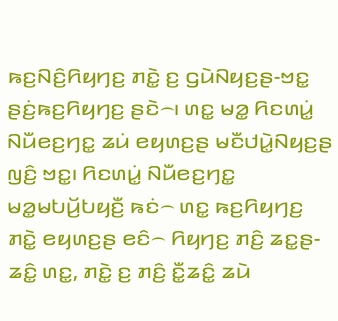ꤒꤢ꤬ꤡꤢꤨ꤬ꤖꤟꤚꤢ꤬ ꤊꤢꤧ꤭ ꤢ꤬ ꤞꤣꤧꤡꤟꤢ꤬ꤔ-ꤠꤢ꤭ ꤔꤢꤦ꤬ꤒꤢ꤬ꤖꤟꤚꤢ꤬ ꤔꤢꤧ꤮꤯ ꤛꤢ꤭ ꤗꤤ꤭ ꤖꤢꤛꤣꤦ꤭ ꤡꤣꤪꤕꤢ꤬ꤚꤢ꤭ ꤘꤣꤦ ꤕꤟꤛꤢ꤬ꤔ ꤗꤢꤪꤓꤣꤧ꤭ꤡꤟꤢ꤬ꤔ ꤜꤢꤨ꤬ ꤠꤢ꤭꤯ ꤖꤢꤛꤣꤦ꤭ ꤡꤣꤪꤕꤢ꤬ꤚꤢ꤭ ꤗꤤ꤭ꤗꤝꤣꤩ꤬ꤝꤟꤢꤪ꤬ ꤒꤢꤦ꤮ ꤛꤢ꤭ ꤒꤢ꤬ꤖꤟꤚꤢ꤬ ꤊꤢꤧ꤭ ꤕꤟꤛꤢ꤬ꤔ ꤕꤢꤨ꤮ ꤖꤟꤚꤢ꤬ ꤊꤢꤨ꤬ ꤘꤢ꤭ꤔ-ꤘꤢꤨ꤭ ꤛꤢ꤭, ꤊꤢꤧ꤭ ꤢ꤬ ꤊꤢꤨ꤬ ꤢꤪ꤭ꤘꤢꤨ꤭ ꤘꤣꤧ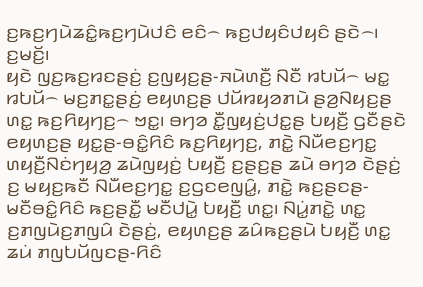ꤢ꤬ꤒꤢ꤬ꤚꤣꤧꤘꤢꤨ꤭ꤒꤢ꤬ꤚꤣꤧꤓꤢꤨ ꤕꤢꤨ꤮ ꤒꤢ꤬ꤓꤟꤢꤨꤓꤟꤢꤨ ꤔꤢꤧ꤮꤯ ꤢ꤬ꤗꤢꤩ꤬꤯
ꤟꤢꤧ ꤜꤢ꤬ꤒꤢ꤬ꤙꤢꤔꤢꤦ꤬ ꤢ꤬ꤜꤟꤢ꤬ꤔ-ꤏꤣꤧꤛꤢꤪ꤬ ꤡꤢꤪ ꤙꤝꤣꤩ꤮ ꤗꤢ꤭ ꤙꤝꤣꤩ꤮ ꤗꤢ꤬ꤊꤢ꤭ꤔꤢꤦ꤬ ꤕꤟꤛꤢ꤬ꤔ ꤓꤣꤩꤙꤟꤤꤊꤣꤧ ꤔꤤ꤬ꤡꤟꤢ꤬ꤔ ꤛꤢ꤭ ꤒꤢ꤬ꤖꤟꤚꤢ꤬꤮ ꤠꤢ꤭꤯ ꤋꤚꤤ ꤢꤪ꤭ꤜꤟꤢꤦ꤬ꤓꤢ꤭ꤔ ꤝꤟꤢꤪ꤬ ꤞꤢꤪꤔꤢꤧ ꤕꤟꤛꤢ꤬ꤔ ꤟꤢ꤭ꤔ-ꤋꤢꤨ꤭ꤖꤢꤨ ꤒꤢ꤬ꤖꤟꤚꤢ꤬, ꤊꤢꤧ꤭ ꤡꤣꤪꤕꤢ꤬ꤚꤢ꤭ ꤛꤟꤢꤪ꤬ꤡꤢꤦꤚꤟꤤ꤬ ꤘꤣꤧꤜꤟꤢꤦ꤬ ꤝꤟꤢꤪ꤬ ꤢ꤬ꤔꤢ꤬ꤔ ꤘꤣꤧ ꤋꤚꤤ ꤢꤧꤔꤢꤦ꤬ ꤢ꤬ ꤗꤟꤢ꤬ꤒꤢꤪ ꤡꤣꤪꤕꤢ꤬ꤚꤢ꤭ ꤢ꤬ꤞꤢꤕꤜꤣꤨ꤭, ꤊꤢꤧ꤭ ꤒꤢ꤬ꤔꤢꤔ-ꤗꤢꤪꤋꤢꤨ꤭ꤖꤢꤨ ꤒꤢ꤬ꤔꤢꤪ꤭ ꤗꤢꤪꤓꤣꤧ꤭ ꤝꤟꤢꤪ꤬ ꤛꤢ꤭꤯ ꤡꤣꤦ꤭ꤊꤢꤧ꤭ ꤛꤢ꤭ ꤢ꤬ꤊꤜꤣꤧꤢ꤬ꤊꤜꤣꤨ ꤢꤧꤔꤢꤦ꤬, ꤕꤟꤛꤢ꤬ꤔ ꤘꤣꤨꤒꤢ꤬ꤔꤣꤧ ꤝꤟꤢꤪ꤬ ꤛꤢ꤭ ꤘꤣꤦ ꤊꤜꤝꤣꤩꤜꤢꤔ-ꤖꤢꤨ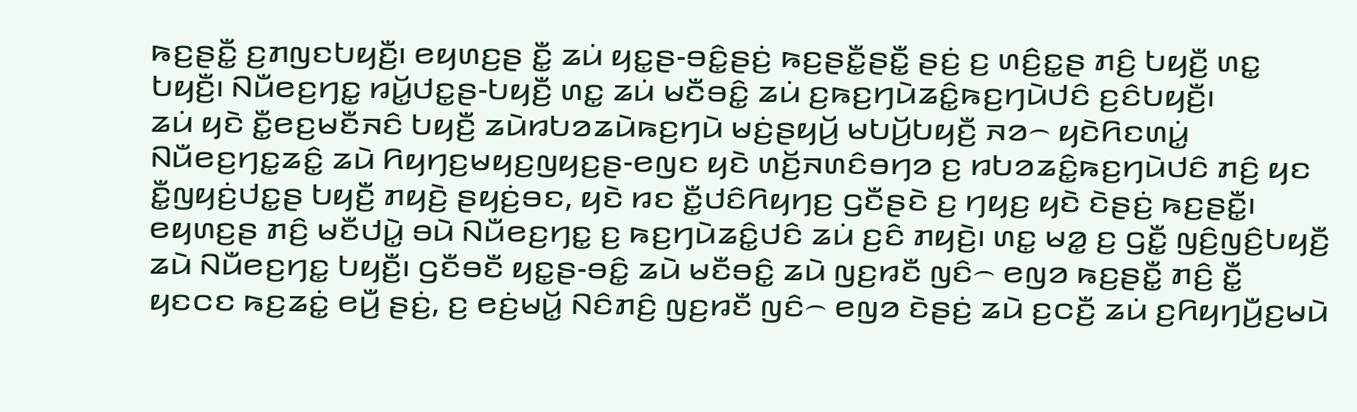ꤒꤢ꤬ꤔꤢꤪ꤭ ꤢ꤬ꤊꤜꤢꤝꤟꤢꤪ꤬꤯ ꤕꤟꤛꤢ꤬ꤔ ꤢꤪ꤭ ꤘꤣꤦ ꤟꤢ꤭ꤔ-ꤋꤢꤨ꤭ꤔꤢꤦ꤬ ꤒꤢ꤬ꤔꤢꤪ꤭ꤔꤢꤪ꤭ ꤔꤢꤦ꤬ ꤢ꤬ ꤛꤢꤨ꤬ꤢ꤭ꤔ ꤊꤢꤨ꤬ ꤝꤟꤢꤪ꤬ ꤛꤢ꤭ ꤝꤟꤢꤪ꤬꤯ ꤡꤣꤪꤕꤢ꤬ꤚꤢ꤭ ꤙꤣꤩ꤭ꤓꤢ꤭ꤔ-ꤝꤟꤢꤪ꤬ ꤛꤢ꤭ ꤘꤣꤦ ꤗꤢꤪꤋꤢꤨ꤭ ꤘꤣꤦ ꤢ꤬ꤒꤢ꤬ꤚꤣꤧꤘꤢꤨ꤭ꤒꤢ꤬ꤚꤣꤧꤓꤢꤨ ꤢ꤬ꤢꤨꤝꤟꤢꤪ꤬꤯
ꤘꤣꤦ ꤟꤢꤧ ꤢꤪ꤭ꤕꤢ꤬ꤗꤢꤪꤏꤢꤨ ꤝꤟꤢꤪ꤬ ꤘꤣꤧꤙꤝꤤꤘꤣꤧꤒꤢ꤬ꤚꤣꤧ ꤗꤢꤦ꤬ꤔꤟꤣꤩ꤬ ꤗꤝꤣꤩ꤬ꤝꤟꤢꤪ꤬ ꤏꤤ꤮ ꤟꤢꤧꤖꤢꤛꤣꤦ꤭ ꤡꤣꤪꤕꤢ꤬ꤚꤢ꤭ꤘꤢꤨ꤭ ꤘꤣꤧ ꤖꤟꤚꤢ꤬ꤗꤟꤢ꤬ꤜꤟꤢ꤬ꤔ-ꤕꤜꤢ ꤟꤢꤧ ꤛꤢꤩ꤬ꤏꤛꤢꤨꤋꤚꤤ ꤢ꤬ ꤙꤝꤤꤘꤢꤨ꤭ꤒꤢ꤬ꤚꤣꤧꤓꤢꤨ ꤊꤢꤨ꤬ ꤟꤢ ꤢꤪ꤭ꤜꤟꤢꤦ꤬ꤓꤢ꤭ꤔ ꤝꤟꤢꤪ꤬ ꤊꤟꤢꤧ꤬ ꤔꤟꤢꤦ꤬ꤋꤢ, ꤟꤢꤧ ꤙꤢ ꤢꤪ꤭ꤓꤢꤨꤖꤟꤚꤢ꤬ ꤞꤢꤪꤔꤢꤧ ꤢ꤬ ꤚꤟꤢ꤬ ꤟꤢꤧ ꤢꤧꤔꤢꤦ꤬ ꤒꤢ꤬ꤔꤢꤪ꤭꤯
ꤕꤟꤛꤢ꤬ꤔ ꤊꤢꤨ꤬ ꤗꤢꤪꤓꤣꤧ꤭ ꤋꤣꤧ ꤡꤣꤪꤕꤢ꤬ꤚꤢ꤭ ꤢ꤬ ꤒꤢ꤬ꤚꤣꤧꤘꤢꤨ꤭ꤓꤢꤨ ꤘꤣꤦ ꤢ꤬ꤢꤨ ꤊꤟꤢꤧ꤬꤯ ꤛꤢ꤭ ꤗꤤ꤭ ꤢ꤬ ꤞꤢꤪ꤭ ꤜꤢꤨ꤬ꤜꤢꤨ꤬ꤝꤟꤢꤪ꤬ ꤘꤣꤧ ꤡꤣꤪꤕꤢ꤬ꤚꤢ꤭ ꤝꤟꤢꤪ꤬꤯ ꤞꤢꤪꤋꤢꤪ ꤟꤢ꤭ꤔ-ꤋꤢꤨ꤭ ꤘꤣꤧ ꤗꤢꤪꤋꤢꤨ꤭ ꤘꤣꤧ ꤜꤢ꤬ꤙꤢꤪ ꤜꤢꤨ꤮ ꤕꤜꤤ ꤒꤢ꤬ꤔꤢꤪ꤭ ꤊꤢꤨ꤬ ꤢꤪ꤭ ꤟꤢꤍꤢ ꤒꤢ꤬ꤘꤢꤦ꤭ ꤕꤣꤪ꤬ ꤔꤢꤦ꤬, ꤢ꤬ ꤕꤢꤦ꤬ꤗꤣꤩ꤭ ꤡꤢꤨꤊꤢꤨ꤬ ꤜꤢ꤬ꤙꤢꤪ ꤜꤢꤨ꤮ ꤕꤜꤤ ꤢꤧꤔꤢꤦ꤬ ꤘꤣꤧ ꤢ꤬ꤍꤢꤪ꤬ ꤘꤣꤦ ꤢ꤬ꤖꤟꤚꤣꤪ꤬ꤢ꤬ꤗꤣꤧ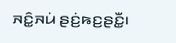ꤏꤢꤨ꤭ꤏꤣꤦ ꤔꤢꤦ꤬ꤒꤢ꤬ꤔꤢꤪ꤭꤯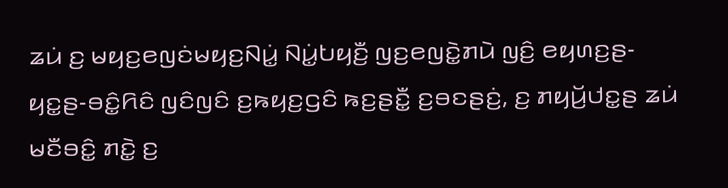ꤘꤣꤦ ꤢ꤬ ꤗꤟꤢ꤬ꤕꤜꤢꤦꤗꤟꤢ꤬ꤡꤣꤦ꤭ ꤡꤣꤦ꤭ꤝꤟꤢꤪ꤬ ꤜꤢ꤬ꤕꤜꤢꤧ꤭ꤊꤣꤧ ꤜꤢꤨ꤬ ꤕꤟꤛꤢ꤬ꤔ-ꤟꤢ꤭ꤔ-ꤋꤢꤨ꤭ꤖꤢꤨ ꤜꤢꤨꤜꤢꤨ ꤢ꤬ꤒꤟꤢ꤬ꤞꤢꤨ ꤒꤢ꤬ꤔꤢꤪ꤭ ꤢ꤬ꤋꤢꤔꤢꤦ꤬, ꤢ꤬ ꤊꤟꤣꤩ꤬ꤓꤢ꤭ꤔ ꤘꤣꤦ ꤗꤢꤪꤋꤢꤨ꤭ ꤊꤢꤧ꤭ ꤢ꤬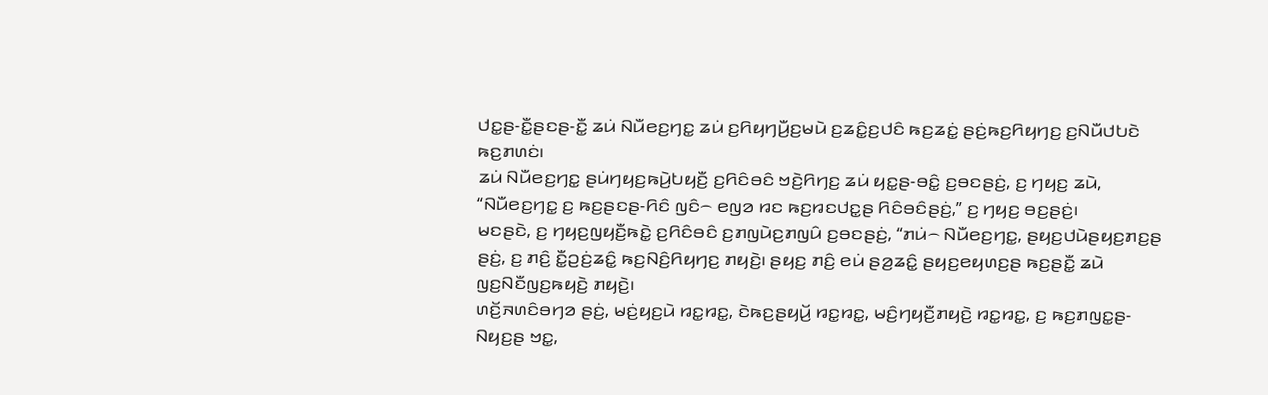ꤓꤢ꤭ꤔ-ꤢꤪ꤭ꤔꤢꤔ-ꤢꤪ꤭ ꤘꤣꤦ ꤡꤣꤪꤕꤢ꤬ꤚꤢ꤭ ꤘꤣꤦ ꤢ꤬ꤖꤟꤚꤣꤪ꤬ꤢ꤬ꤗꤣꤧ ꤢ꤬ꤘꤢꤨ꤭ꤢ꤬ꤓꤢꤨ ꤒꤢ꤬ꤘꤢꤦ꤭ ꤔꤢꤦ꤬ꤒꤢ꤬ꤖꤟꤚꤢ꤬ ꤢ꤬ꤡꤣꤪꤓꤝꤢꤧ ꤒꤢ꤬ꤊꤛꤢꤦ꤯
ꤘꤣꤦ ꤡꤣꤪꤕꤢ꤬ꤚꤢ꤭ ꤔꤣꤦꤚꤟꤢ꤬ꤒꤣꤧ꤬ꤝꤟꤢꤪ꤬ ꤢ꤬ꤖꤢꤨꤋꤢꤨ ꤠꤢꤧ꤬ꤖꤚꤢ꤬ ꤘꤣꤦ ꤟꤢ꤭ꤔ-ꤋꤢꤨ꤭ ꤢ꤬ꤋꤢꤔꤢꤦ꤬, ꤢ꤬ ꤚꤟꤢ꤬ ꤘꤣꤧ, “ꤡꤣꤪꤕꤢ꤬ꤚꤢ꤭ ꤢ꤬ ꤒꤢ꤬ꤔꤢꤔ-ꤖꤢꤨ ꤜꤢꤨ꤮ ꤕꤜꤤ ꤙꤢ ꤒꤢ꤬ꤙꤢꤓꤢ꤭ꤔ ꤖꤢꤨꤋꤢꤨꤔꤢꤦ꤬,” ꤢ꤬ ꤚꤟꤢ꤬ ꤋꤢ꤬ꤔꤢꤦ꤬꤯
ꤗꤢꤔꤢꤧ, ꤢ꤬ ꤚꤟꤢ꤬ꤜꤟꤢꤪ꤬ꤒꤢꤧ꤭ ꤢ꤬ꤖꤢꤨꤋꤢꤨ ꤢ꤬ꤊꤜꤣꤧꤢ꤬ꤊꤜꤣꤨ ꤢ꤬ꤋꤢꤔꤢꤦ꤬, “ꤊꤣꤦ꤮ ꤡꤣꤪꤕꤢ꤬ꤚꤢ꤭, ꤔꤟꤢ꤬ꤓꤣꤧꤔꤟꤢ꤬ꤊꤢ꤬ꤔ ꤔꤢꤦ꤬, ꤢ꤬ ꤊꤢꤨ꤬ ꤢꤪ꤭ꤑꤢꤦ꤬ꤘꤢꤨ꤭ ꤒꤢ꤬ꤡꤢꤨ꤬ꤖꤟꤚꤢ꤬ ꤊꤟꤢꤧ꤬꤯ ꤔꤟꤢ꤬ ꤊꤢꤨ꤬ ꤕꤣꤦ ꤔꤤ꤬ꤘꤢꤨ꤭ ꤔꤟꤢ꤬ꤕꤟꤛꤢ꤬ꤔ ꤒꤢ꤬ꤔꤢꤪ꤭ ꤘꤣꤧ ꤜꤢ꤬ꤡꤢꤪꤜꤢ꤬ꤒꤟꤢꤧ꤬ ꤊꤟꤢꤧ꤬꤯
ꤛꤢꤩ꤬ꤏꤛꤢꤨꤋꤚꤤ ꤔꤢꤦ꤬, ꤗꤢꤦ꤬ꤟꤢ꤬ꤣꤧ ꤙꤢ꤭ꤙꤢ꤭, ꤢꤧꤒꤢ꤬ꤔꤟꤣꤩ꤬ ꤙꤢ꤭ꤙꤢ꤭, ꤗꤢꤨ꤬ꤚꤟꤢꤪ꤬ꤊꤟꤢꤧ꤬ ꤙꤢ꤭ꤙꤢ꤭, ꤢ꤬ ꤒꤢ꤬ꤊꤜꤢ꤭ꤔ-ꤡꤟꤢ꤬ꤔ ꤠꤢ꤭,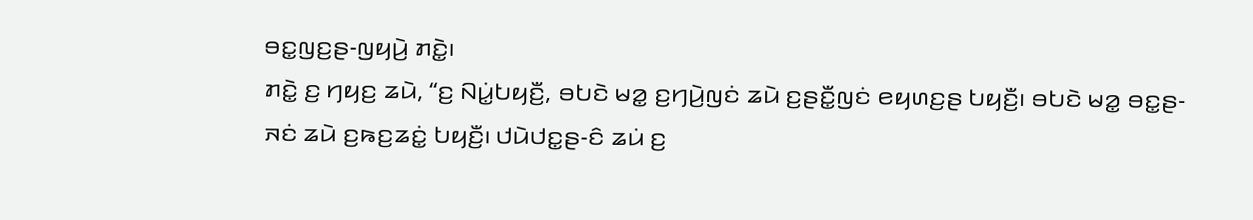ꤋꤢ꤭ꤜꤢ꤬ꤔ-ꤜꤟꤣꤧ꤬ ꤊꤢꤧ꤭꤯
ꤊꤢꤧ꤭ ꤢ꤬ ꤚꤟꤢ꤬ ꤘꤣꤧ, “ꤢ꤬ ꤡꤣꤦ꤭ꤝꤟꤢꤪ꤬, ꤋꤝꤢꤧ ꤗꤤ꤭ ꤢ꤬ꤚꤣꤧ꤬ꤜꤢꤦ ꤘꤣꤧ ꤢ꤬ꤔꤢꤪ꤭ꤜꤢꤦ ꤕꤟꤛꤢ꤬ꤔ ꤝꤟꤢꤪ꤬꤯ ꤋꤝꤢꤧ ꤗꤤ꤭ ꤋꤢ꤭ꤔ-ꤏꤢꤦ ꤘꤣꤧ ꤢ꤬ꤒꤢ꤬ꤘꤢꤦ꤭ ꤝꤟꤢꤪ꤬꤯ ꤓꤣꤧꤓꤢ꤭ꤔ-ꤢꤨ ꤘꤣꤦ ꤢ꤬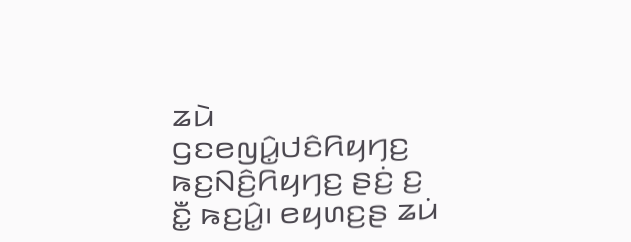ꤘꤣꤧ ꤞꤢꤕꤜꤣꤨ꤭ꤓꤢꤨꤖꤟꤚꤢ꤬ ꤒꤢ꤬ꤡꤢꤨ꤬ꤖꤟꤚꤢ꤬ ꤔꤢꤦ꤬ ꤢ꤬ ꤢꤪ꤭ ꤒꤢ꤬ꤣꤨ꤭꤯ ꤕꤟꤛꤢ꤬ꤔ ꤘꤣꤦ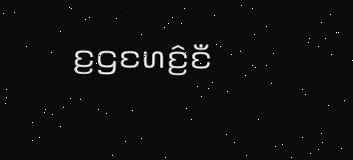ꤢ꤬ꤞꤢꤛꤢꤨ꤬ꤢꤪ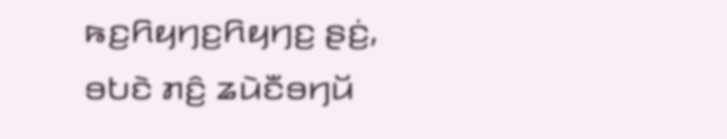ꤒꤢ꤬ꤖꤟꤚꤢ꤬ꤖꤟꤚꤢ꤬ ꤔꤢꤦ꤬, ꤋꤝꤢꤧ ꤊꤢꤨ꤬ ꤘꤣꤧꤢꤪꤋꤚꤣꤩ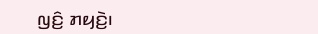ꤜꤢꤨ꤬ ꤊꤟꤢꤧ꤬꤯